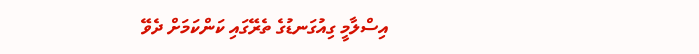އިސްލާމީ ގިއުގަނޑުގެ ތެރޭގައި ކަންކަމަށް ދެވޭ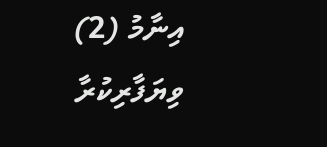އިނާމު (2)
ވިޔަފާރިކުރާ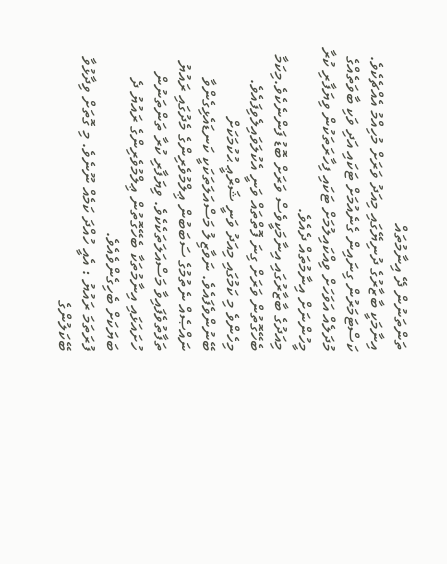ތަންތަނުން ދޭ އިނާމުތައް
އިނާމަކީ ބާޒާރުގެ ދުނިޔޭގައި މިއަދު ވަރަށް މުހިއްމު އެއްޗެކެވެ. ކަސްޓަމަރުން ގިނައިން ގެނެއުމަށް ޓަކައި އަދި ވަކި ބާވަތެއްގެ މުދަލެއް އަވަހަށް ވިއްކައިލުމަށް ޓަކައި ފިހާރަތަކުން ވިޔަފާރި ކުރާ މީހުންނަށް އިނާމުތައް ދެއެވެ.
މިއަދުގެ ބާޒާރުގައި އިނާމަކީވެސް ވަރަށް ބޮޑު ފަންނެކެވެ.މިކަމާ ބެހޭގޮތުން ވަރަށް ގިނަ ފޮތްތައް ވަނީ އެކުލަވައިލެވިފައެވެ. މިހެންވެ މި ކަމުގައި މިއަދު ވަނީ ޝަރްޢީ ޙުކުމަކަށް ބޭނުންވެފައެވެ. ނަވާޒިލު މަސްއަލަތަކަކީ ކަނޑައެޅިގެންވާ ނައްޞެއް ނެތުމުގެ ސަބަބުން ޢިލްމުވެރިންގެ މެދުގައި ރައުޔު ތަފާތުވެފައިވާ މަސްއަލަތަކެކެވެ. ވިޔަފާރި ކުރާ ތަންތަނުން ހުށައަޅައި އިނާމުތަކާ ބެހޭގޮތުން ޢިލްމުވެރިންގެ ރައުޔު ދެ ބަޔަކަށް ބެހިގެންވެއެވެ.
ފުރަތަމަ ރައުޔު : އެއީ ހުއްދަ ކަމެއް ނޫނެވެ. މި ގޮތަށް ވިދާޅުވާ ބޭކަލުންގެ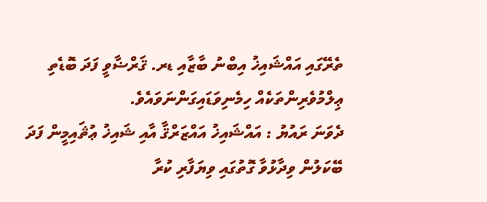ތެރޭގައި އައްޝައިޚު އިބްނު ބާޒާއި ޑރ. ޤަރްޟާވީ ފަދަ ބޮޑެތި ޢިލްމުވެރިންތަކެއް ހިމެނިވަޑައިގަންނަވައެވެ.
ދެވަނަ ރައުޔު : އައްޝައިޚު އައްޒަރްޤާ އާއި ޝައިޚު ޢުޘައިމީން ފަދަ ބޭކަލުން ވިދާޅުވާ ގޮތުގައި ވިޔަފާރި ކުރާ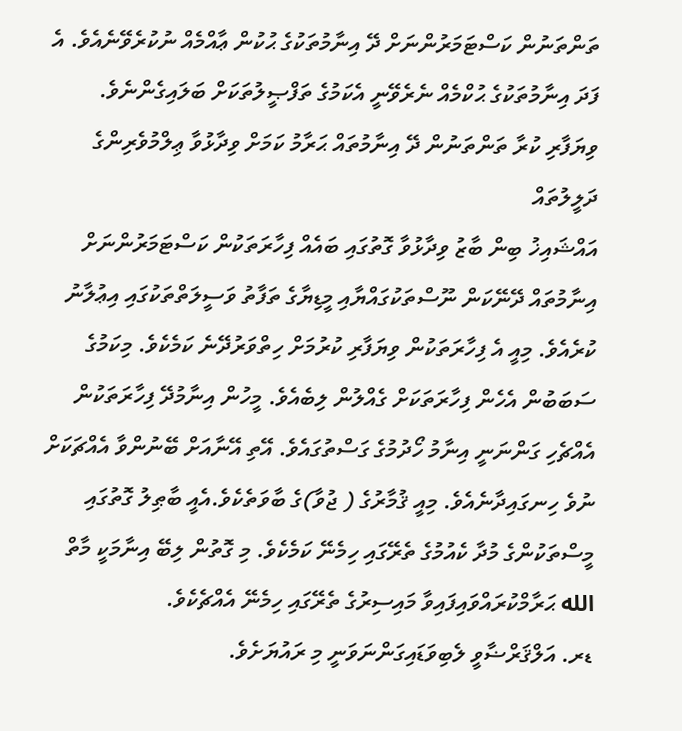ތަންތަނުން ކަސްޓަމަރުންނަށް ދޭ އިނާމުތަކުގެ ޙުކުން ޢާއްމެއް ނުކުރެވޭނެއެވެ. އެ ފަދަ އިނާމުތަކުގެ ޙުކްމެއް ނެރެވޭނީ އެކަމުގެ ތަފްޞީލުތަކަށް ބަލައިގެންނެވެ.
ވިޔަފާރި ކުރާ ތަންތަނުން ދޭ އިނާމުތައް ޙަރާމު ކަމަށް ވިދާޅުވާ ޢިލްމުވެރިންގެ ދަލީލުތައް
އައްޝައިޚު ބިން ބާޒު ވިދާޅުވާ ގޮތުގައި ބައެއް ފިހާރަތަކުން ކަސްޓަމަރުންނަށް އިނާމުތައް ދޭނޭކަން ނޫސްތަކުގައްޔާއި މީޑިޔާގެ ތަފާތު ވަސީލަތްތަކުގައި އިޢުލާނު ކުރެއެވެ. މިއީ އެ ފިހާރަތަކުން ވިޔަފާރި ކުރުމަށް ހިތްވަރުދޭނެ ކަމެކެވެ. މިކަމުގެ ސަބަބުން އެހެން ފިހާރަތަކަށް ގެއްލުން ލިބެއެވެ. މީހުން އިނާމުދޭ ފިހާރަތަކުން އެއްޗެހި ގަންނަނީ އިނާމު ހޯދުމުގެ ގަސްތުގައެވެ. އޭތި އޭނާއަށް ބޭނުންވާ އެއްޗަކަށް ނުވެ ހިނގައިދާނެއެވެ. މިއީ ޤުމާރުގެ ( ޖުވާ)ގެ ބާވަތެކެވެ.އެއީ ބާޠިލު ގޮތުގައި މީސްތަކުންގެ މުދާ ކެއުމުގެ ތެރޭގައި ހިމެނޭ ކަމެކެވެ. މި ގޮތުން ލިބޭ އިނާމަކީ މާތް الله ޙަރާމްކުރައްވައިފައިވާ މައިސިރުގެ ތެރޭގައި ހިމެނޭ އެއްޗެކެވެ.
ޑރ. އަލްޤަރްޟާވީ ލެބިވަޑައިގަންނަވަނީ މި ރައުޔަށެވެ.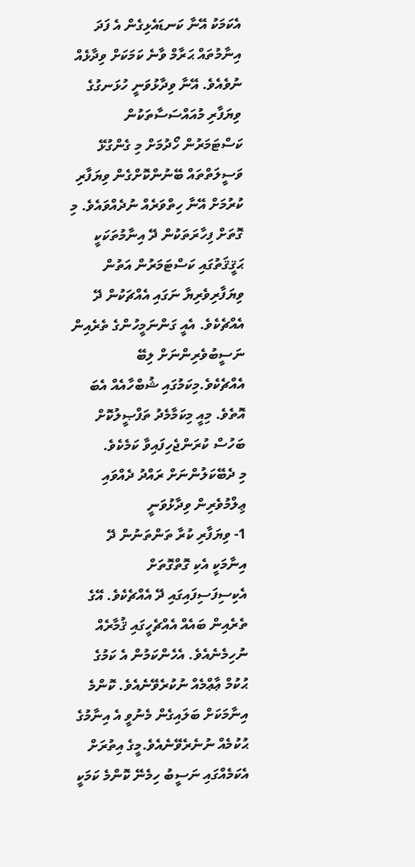އެކަމަކު އޭނާ ކަނޑައެޅިގެން އެ ފަދަ އިނާމުތައް ޙަރާމް ވާނެ ކަމަކަށް ވިދާޅެއް ނުވެއެވެ. އޭނާ ވިދާޅުވަނީ ހުޅަނގުގެ ވިޔަފާރި މުއައްސަސާތަކުން ކަސްޓަމަރުން ހޯދުމަށް މި ގެންގުޅޭ ވަސީލަތްތައް ބޭނުންކޮށްގެން ވިޔަފާރި ކުރުމަށް އޭނާ ހިތްވަރެއް ނުދެއްވައެވެ. މި ގޮތަށް ފިހާރަތަކުން ދޭ އިނާމުތަކަކީ ޙަޤީޤަތުގައި ކަސްޓަމަރުން އަތުން ވިޔަފާރިވެރިޔާ ނަގައި އެއްޗަކުން ދޭ އެއްޗެކެވެ. އެއީ ގަންނަމީހުންގެ ތެރެއިން ނަސީބުވެރިންނަށް ލިބޭ އެއްޗެކެވެ.މިކަމުގައި ޝުބްހާއެއް އެބަ އޮތެވެ. މިއީ މިކަމާމެދު ތަފްޞީލުކޮށް ބަހުސް ކުރަންޖެހިފައިވާ ކަމެކެވެ.
މި ދެބޭކަލުންނަށް ރައްދު ދެއްވައި ޢިލްމުވެރިން ވިދާޅުވަނީ
1- ވިޔަފާރި ކުރާ ތަންތަނުން ދޭ އިނާމަކީ އެކި ގޮތްގޮތަށް އެކިސިފަސިފައިގައި ދޭ އެއްޗެކެވެ. އޭގެ ތެރެއިން ބައެއް އެއްޗެހީގައި ޤުމާރެއް ނުހިމެނެއެވެ. އެހެންކަމުން އެ ކަމުގެ ޙުކުމް ޢާޢްމެއް ނުކުރެވޭނެއެވެ. ކޮންމެ އިނާމަކަށް ބަލައިގެން މެނުވީ އެ އިނާމުގެ ޙުކުމެއް ނުނެރެވޭނެއެވެ.މީގެ އިތުރަށް އެކަމެއްގައި ނަސީބު ހިމެނޭ ކޮންމެ ކަމަކީ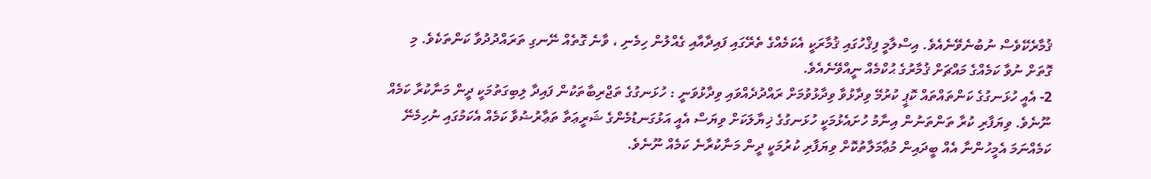ޤުމާރެކޭވެސް ނުބުނެވޭނެއެވެ. އިސްލާމީ ފިޤްހުގައި ޤުމާރަކީ އެކަމެއްގެ ތެރޭގައި ފައިދާއާއި ގެއްލުން ހިމެނި ، ވާނެ ގޮތެއް ނޭނގި ތަރައްދުދުވާ ކަންތަކެވެ. މި ގޮތަށް ނުވާ ކަމެއްގެ މައްޗަށް ޤުމާރުގެ ޙުކްމެއް ނީއްވޭނެއެވެ.
2- އެއީ ހުޅަނގުގެ ކަންތައްތައް ކޮޕީ ކުރުމޭ ވިދާޅުވާ ވިދާޅުވުމަށް ރައްދުދެއްވައި ވިދާޅުވަނީ : ހުޅަނގުގެ ތަޖްރިބާތަކުން ފައިދާ ލިބިގަތުމަކީ ދީން މަނާކުރާ ކަމެއް ނޫނެވެ. ވިޔަފާރި ކުރާ ތަންތަނުން އިނާމު ހުށައެޅުމަކީ ހުޅަނގުގެ ޚިޔާލަކަށް ވިޔަސް އެއީ އަޅުގަނޑުމެންގެ ޝަރީޢަތާ ތަޢާރުޟުވާ ކަމެއް އެކަމުގައި ނުހިމެނޭ ކަމެއްނަމަ އެމީހުންނާ އެއް ބީދައިން މުޢާމަލާތުކޮށް ވިޔަފާރި ކުރުމަކީ ދީން މަނާކުރާނެ ކަމެއް ނޫނެވެ.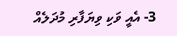3- އެއީ ވަކި ވިޔަފާރި މުދަލެއް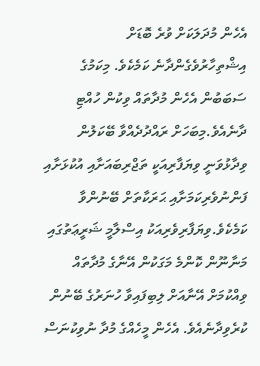އެހެން މުދަލަކަށް ވުރެ ބޮޑަށް އިޝްތިހާރުވެގެންދާނެ ކަމެކެވެ. މިކަމުގެ ސަބަބުން އެހެން މުދާތައް ވިކުން ހުއްޓި ދާނެއެވެ.މިބަހަށް ރައްދުދެއްވާ ބޭކަލުން ވިދާޅުވަނީ ވިޔަފާރިއަކީ ތަޖްރިބައަށާއި އުކުޅަށާއި ފަންނުވެރިކަމަށާއި ޙަރަކާތަށް ބޭނުންވާ ކަމެކެވެ.ވިޔަފާރިވެރިއަކު އިސްލާމީ ޝަރީޢަތުގައި މަނާނޫން ކޮންމެ މަގަކުން އޭނާގެ މުދާތައް ވިއްކުމަށް އޭނާއަށް ލިބިފައިވާ ހުނަރުގެ ބޭނުން ކުރެވިދާނެއެވެ. އެހެން މީހެއްގެ މުދާ ނުވިކުނަސް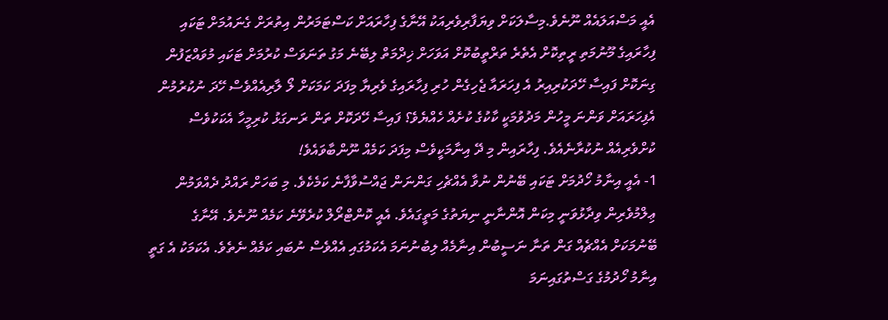އެއީ މަސްއަލައެއް ނޫނެވެ.މިސާލަކަށް ވިޔަފާރިވެރިއަކު އޭނާގެ ފިހާރައަށް ކަސްޓަމަރުން އިތުރަށް ގެނައުމަށް ޓަކައި ފިހާރައިގެ މޫނުމަތި ރީތިކޮށް އެތެރެ ތަރްތީބުކޮށް އަވަހަށް ޚިދްމަތް ލިބޭނެ މަގު ތަނަވަސް ކުރުމަށް ޓަކައި މުވައްޒަފުން ގިނަކޮށް ފައިސާ ހޭދަކުރިއިރު އެ ފިހަރައާ ޖެހިގެން ހުރި ފިހާރައިގެ ވެރިޔާ މިފަދަ ކަމަކަށް ލޯ ލާރިއެއްވެސް ހޭދަ ނުކުރުމުން އެފިހަރައަށް ވަންނަ މީހުން މަދުވުމަކީ ކާކުގެ ކުށެއް ހެއްޔެވެ؟ ފައިސާ ހޭދަކޮށް ތަން ރަނގަޅު ކުރިމީހާ އެކަކުވެސް ކުށްވެރިއެއް ނުކުރާނެއެވެ. ފިހާރައިން މި ދޭ އިނާމަކީވެސް މިފަދަ ކަމެއް ނޫންބާވައެވެ!
1- އެއީ އިނާމު ހޯދުމަށް ޓަކައި ބޭނުން ނުވާ އެއްޗެހި ގަންނަން ޖައްސުވާފާނެ ކަމެކެވެ. މި ބަހަށް ރައްދު ދެއްވަމުން ޢިލްމުވެރިން ވިދާޅުވަނީ މިކަން އޮންނާނީ ނިޔަތުގެ މަތީގައެވެ. އެއީ ކޮންޓްރޯލް ކުރެވޭނެ ކަމެއް ނޫނެވެ. އޭނާގެ ބޭނުމަކަށް އެއްޗެއް ގަން ތަނާ ނަސީބުން އިނާމެއް ލިބުނުނަމަ އެކަމުގައި އެއްވެސް ނުބައި ކަމެއް ނެތެވެ. އެކަމަކު އެ ގަތީ އިނާމު ހޯދުމުގެ ގަސްތުގައިނަމަ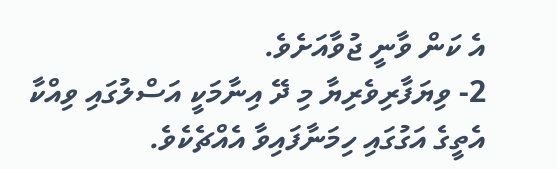އެ ކަން ވާނީ ޖުވާއަށެވެ.
2- ވިޔަފާރިވެރިޔާ މި ދޭ އިނާމަކީ އަސްލުގައި ވިއްކާ އެތީގެ އަގުގައި ހިމަނާފައިވާ އެއްޗެކެވެ.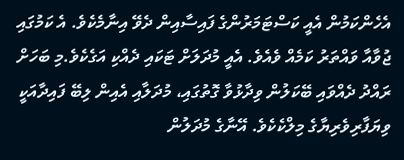އެހެންކަމުން އެއީ ކަސްޓަމަރުންގެ ފައިސާއިން ދެވޭ އިނާމެކެވެ. އެ ކަމުގައި ޖުވާއާ ވައްތަރު ކަމެއް ވެއެވެ. އެއީ މުދަލަށް ޓަކައި ދެއްކި އަގެކެވެ.މި ބަހަށް ރައްދު ދެއްވައި ބޭކަލުން ވިދާޅުވާ ގޮތުގައި، މުދަލާއި އެއިން ލިބޭ ފައިދާއަކީ ވިޔަފާރިވެރިޔާގެ މިލްކެކެވެ. އޭނާގެ މުދަލުން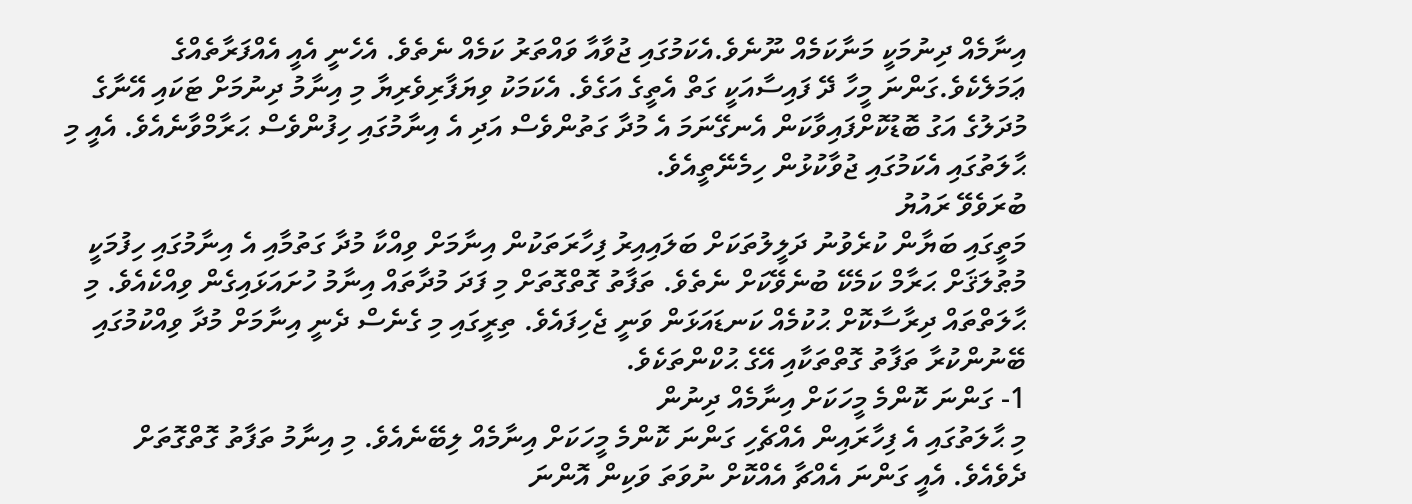އިނާމެއް ދިނުމަކީ މަނާކަމެއް ނޫނެވެ.އެކަމުގައި ޖުވާއާ ވައްތަރު ކަމެއް ނެތެވެ. އެހެނީ އެއީ އެއްފަރާތެއްގެ ޢަމަލެކެވެ.ގަންނަ މީހާ ދޭ ފައިސާއަކީ ގަތް އެތީގެ އަގެވެ. އެކަމަކު ވިޔަފާރިވެރިޔާ މި އިނާމު ދިނުމަށް ޓަކައި އޭނާގެ މުދަލުގެ އަގު ބޮޑުކޮށްފައިވާކަން އެނގޭނަމަ އެ މުދާ ގަތުންވެސް އަދި އެ އިނާމުގައި ހިފުންވެސް ޙަރާމްވާނެއެވެ. އެއީ މި ޙާލަތުގައި އެކަމުގައި ޖުވާކުޅުން ހިމެނޭތީއެވެ.
ބުރަވެވޭ ރައުޔު
މަތީގައި ބަޔާން ކުރެވުނު ދަލީލުތަކަށް ބަލައިއިރު ފިހާރަތަކުން އިނާމަށް ވިއްކާ މުދާ ގަތުމާއި އެ އިނާމުގައި ހިފުމަކީ މުޠުލަޤަށް ޙަރާމް ކަމެކޭ ބުނެވޭކަށް ނެތެވެ. ތަފާތު ގޮތްގޮތަށް މި ފަދަ މުދާތައް އިނާމު ހުށައަޅައިގެން ވިއްކެއެވެ. މި ޙާލަތްތައް ދިރާސާކޮށް ޙުކުމެއް ކަނޑައަޅަން ވަނީ ޖެހިފައެވެ. ތިރީގައި މި ގެނެސް ދެނީ އިނާމަށް މުދާ ވިއްކުމުގައި ބޭނުންކުރާ ތަފާތު ގޮތްތަކާއި އޭގެ ޙުކްންތަކެވެ.
1- ގަންނަ ކޮންމެ މީހަކަށް އިނާމެއް ދިނުން
މި ޙާލަތުގައި އެ ފިހާރައިން އެއްޗެހި ގަންނަ ކޮންމެ މީހަކަށް އިނާމެއް ލިބޭނެއެވެ. މި އިނާމު ތަފާތު ގޮތްގޮތަށް ދެވެއެވެ. އެއީ ގަންނަ އެއްޗާ އެއްކޮށް ނުވަތަ ވަކިން އޮންނަ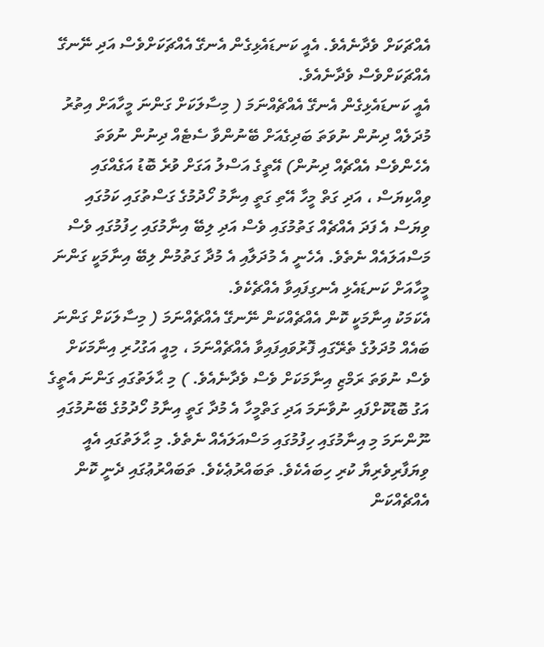އެއްޗަކަށް ވެދާނެއެވެ. އެއީ ކަނޑައެޅިގެން އެނގޭ އެއްޗަކަށްވެސް އަދި ނޭނގޭ އެއްޗަކަށްވެސް ވެދާނެއެވެ.
އެއީ ކަނޑައެޅިގެން އެނގޭ އެއްޗެއްނަމަ ( މިސާލަކަށް ގަންނަ މީހާއަށް އިތުރު މުދަލެއް ދިނުން ނުވަތަ ބަދިގެއަށް ބޭނުންވާ ސެޓެއް ދިނުން ނުވަތަ އެހެންވެސް އެއްޗެއް ދިނުން) އޭތީގެ އަސްލު އަގަށް ވުރެ ބޮޑު އަގެއްގައި ވިއްކިޔަސް ، އަދި ގަތް މީހާ އޭތި ގަތީ އިނާމު ހޯދުމުގެ ގަސްތުގައި ކަމުގައި ވިޔަސް އެ ފަދަ އެއްޗެއް ގަތުމުގައި ވެސް އަދި ލިބޭ އިނާމުގައި ހިފުމުގައި ވެސް މަސްއަލައެއް ނެތެވެ. އެހެނީ އެ މުދަލާއި އެ މުދާ ގަތުމުން ލިބޭ އިނާމަކީ ގަންނަ މީހާއަށް ކަނޑައެޅި އެނގިފައިވާ އެއްޗެކެވެ.
އެކަމަކު އިނާމަކީ ކޮން އެއްޗެއްކަން ނޭނގޭ އެއްޗެއްނަމަ ( މިސާލަކަށް ގަންނަ ބައެއް މުދަލުގެ ތެރޭގައި ފޮރުވައިފައިވާ އެއްޗެއްނަމަ ، މިއީ އަގުހުރި އިނާމަކަށް ވެސް ނުވަތަ ރަމްޒި އިނާމަކަށް ވެސް ވެދާނެއެވެ. ) މި ޙާލަތުގައި ގަންނަ އެތީގެ އަގު ބޮޑުކޮށްފައި ނުވާނަމަ އަދި ގަތްމީހާ އެ މުދާ ގަތީ އިނާމު ހޯދުމުގެ ބޭނުމުގައި ނޫންނަމަ މި އިނާމުގައި ހިފުމުގައި މަސްއަލައެއް ނެތެވެ. މި ޙާލަތުގައި އެއީ ވިޔަފާރިވެރިޔާ ކުރި ހިބައެކެވެ. ތަބައްރުޢެކެވެ. ތަބައްރުޢުގައި ދެނީ ކޮން އެއްޗެއްކަން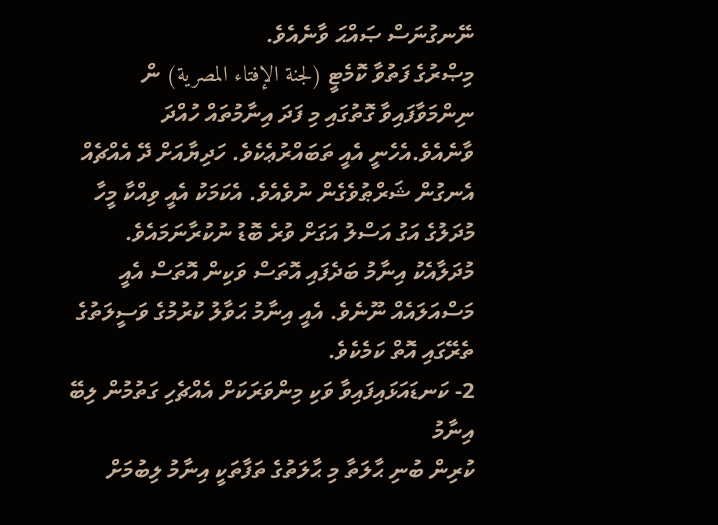ނޭނގުނަސް ޞައްޙަ ވާނެއެވެ.
މިޞްރުގެ ފަތުވާ ކޮމެޓީ (لجنة الإفتاء المصرية) ން ނިންމަވާފައިވާ ގޮތުގައި މި ފަދަ އިނާމުތައް ހުއްދަ ވާނެއެވެ.އެހެނީ އެއީ ތަބައްރުޢެކެވެ. ހަދިޔާއަށް ދޭ އެއްޗެއް އެނގުން ޝަރްޠުވެގެން ނުވެއެވެ. އެކަމަކު އެއީ ވިއްކާ މީހާ މުދަލުގެ އަގު އަސްލު އަގަށް ވުރެ ބޮޑު ނުކުރާނަމައެވެ. މުދަލާއެކު އިނާމު ބަދެފައި އޮތަސް ވަކިން އޮތަސް އެއީ މަސްއަލައެއް ނޫނެވެ. އެއީ އިނާމު ޙަވާލު ކުރުމުގެ ވަސީލަތުގެ ތެރޭގައި އޮތް ކަމެކެވެ.
2- ކަނޑައަޅައިފައިވާ ވަކި މިންވަރަކަށް އެއްޗެހި ގަތުމުން ލިބޭ އިނާމު
ކުރިން ބުނި ޙާލަތާ މި ޙާލަތުގެ ތަފާތަކީ އިނާމު ލިބުމަށް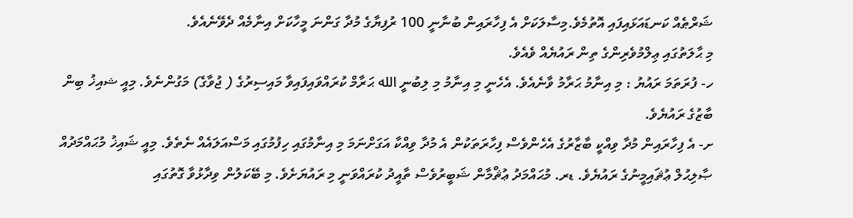ޝަރްޠެއް ކަނޑައަޅައިފައި އޮތުމެވެ.މިސާލަކަށް އެ ފިހާރައިން ބުނާނީ 100 ރުފިޔާގެ މުދާ ގަންނަ މީހާކަށް އިނާމެއް ދެވޭނެއެވެ.
މި ޙާލަތުގައި ޢިލްމުވެރިންގެ ތިން ރައުޔެއް ވެއެވެ.
ހ- ފުރަތަމަ ރައުޔު : މި އިނާމު ޙަރާމު ވާނެއެވެ. އެހެނީ މި އިނާމު މި ލިބުނީ الله ޙަރާމް ކުރައްވައިފައިވާ މައިސިރުގެ ( ޖުވާގެ) މަގުންނެވެ. މިއީ ޝއިޚު ބިން ބާޒުގެ ރައުޔެވެ.
ށ- އެ ފިހާރައިން މުދާ ވިއްކީ ބާޒާރުގެ އެހެންވެސް ފިހާރަތަކުން އެ މުދާ ވިއްކާ އަގަށްނަމަ މި އިނާމުގައި ހިފުމުގައި މަސްއަލައެއް ނެތެވެ. މިއީ ޝައިޚު މުޙައްމަދުއް ޞާލިޙުލް ޢުޘައިމީނުގެ ރައުޔެވެ. ޑރ. މުޙައްމަދު ޢުޘްމާން ޝަބީރުވެސް ތާއީދު ކުރައްވަނީ މި ރައުޔަށެވެ. މި ބޭކަލުން ވިދާޅުވާ ގޮތުގައި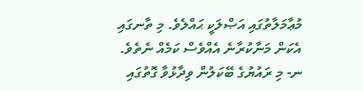މުޢާމަލާތުގައި އަޞްލަކީ ޙައްލެވެ. މި ތާނގައި އެކަން މަނާކުރާނެ އެއްވެސް ކަމެއް ނެތެވެ.
ނ- މި ރައުޔުގެ ބޭކަލުން ވިދާޅުވާ ގޮތުގައި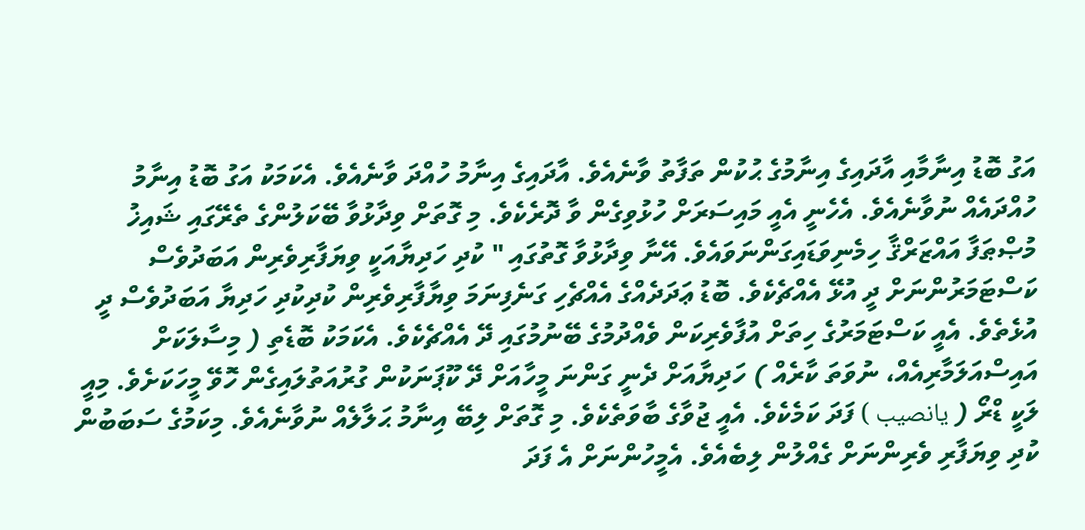އަގު ބޮޑު އިނާމާއި އާދައިގެ އިނާމުގެ ޙުކުން ތަފާތު ވާނެއެވެ. އާދައިގެ އިނާމު ހުއްދަ ވާނެއެވެ. އެކަމަކު އަގު ބޮޑު އިނާމު ހުއްދައެއް ނުވާނެއެވެ. އެހެނީ އެއީ މައިސަރަށް ހުޅުވިގެން ވާ ދޮރެކެވެ. މި ގޮތަށް ވިދާޅުވާ ބޭކަލުންގެ ތެރޭގައި ޝައިޚު މުޞްޠަފާ އައްޒަރްޤާ ހިމެނިވަޑައިގަންނަވައެވެ. އޭނާ ވިދާޅުވާ ގޮތުގައި " ކުދި ހަދިޔާއަކީ ވިޔަފާރިވެރިން އަބަދުވެސް ކަސްޓަމަރުންނަށް ދީ އުޅޭ އެއްޗެކެވެ. ބޮޑު ޢަދަދެއްގެ އެއްޗެހި ގަނެފިނަމަ ވިޔާފާރިވެރިން ކުދިކުދި ހަދިޔާ އަބަދުވެސް ދީ އުޅެތެވެ. އެއީ ކަސްޓަމަރުގެ ހިތަށް އުފާވެރިކަން ވެއްދުމުގެ ބޭނުމުގައި ދޭ އެއްޗެކެވެ. އެކަމަކު ބޮޑެތި ( މިސާލަކަށް އައިސްއަލަމާރިއެއް، ނުވަތަ ކާރެއް ) ހަދިޔާއަށް ދެނީ ގަންނަ މީހާއަށް ދޭ ކޫޕަނަކުން ގުރުއަތުލައިގެން ހޮވޭ މީހަކަށެވެ. މިއީ ލަކީ ޑްރޯ ( يانصيب ) ފަދަ ކަމެކެވެ. އެއީ ޖުވާގެ ބާވަތެކެވެ. މި ގޮތަށް ލިބޭ އިނާމު ޙަލާލެއް ނުވާނެއެވެ. މިކަމުގެ ސަބަބުން ކުދި ވިޔަފާރި ވެރިންނަށް ގެއްލުން ލިބެއެވެ. އެމީހުންނަށް އެ ފަދަ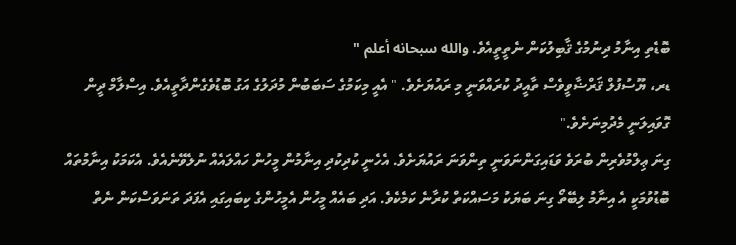ބޮޑެތި އިނާމު ދިނުމުގެ ޤާބިލުކަން ނެތީތީއެވެ. والله سبحانه أعلم "
ޑރ، ޔޫސުފުލް ޤަރްޟާވީވެސް ތާއީދު ކުރައްވަނީ މި ރައުޔަށެވެ. " އެއީ މިކަމުގެ ސަބަބުން މުދަލުގެ އަގު ބޮޑުވެގެންދާތީއެވެ. އިސްލާމް ދީން ގޮވައިލަނީ މެދުމިނަށެވެ."
ގިނަ ޢިލްމުވެރިން ބުރަވެ ވަޑައިގަންނަވަނީ ތިންވަނަ ރައުޔަށެވެ. އެހެނީ ކުދިކުދި އިނާމުން މީހުން ހައްލައެއް ނުލެވޭނެއެވެ. އެކަމަކު އިނާމުތައް ބޮޑުވުމަކީ އެ އިނާމު ލިބޭތޯ ގިނަ ބަޔަކު މަސައްކަތް ކުރާނެ ކަމެކެވެ. އަދި ބައެއް މީހުން އެމީހުންގެ ކިބައިގައި އެފަދަ ތަނަވަސްކަން ނެތް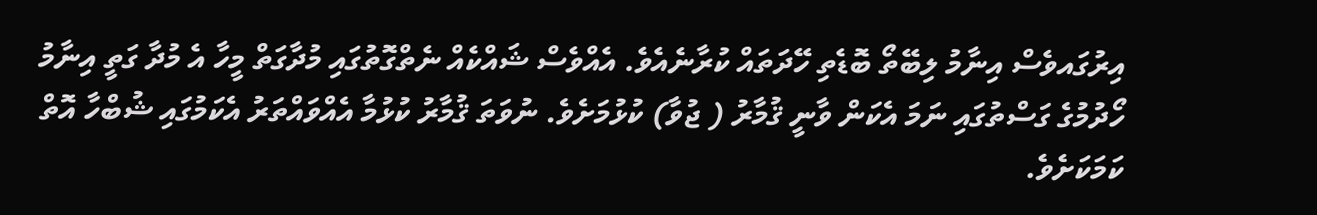އިރުގައވެސް އިނާމު ލިބޭތޯ ބޮޑެތި ހޭދަތައް ކުރާނެއެވެ. އެއްވެސް ޝައްކެއް ނެތްގޮތުގައި މުދާގަތް މީހާ އެ މުދާ ގަތީ އިނާމު ހޯދުމުގެ ގަސްތުގައި ނަމަ އެކަން ވާނީ ޤުމާރު ( ޖުވާ) ކުޅުމަށެވެ. ނުވަތަ ޤުމާރު ކުޅުމާ އެއްވައްތަރު އެކަމުގައި ޝުބްހާ އޮތް ކަމަކަށެވެ.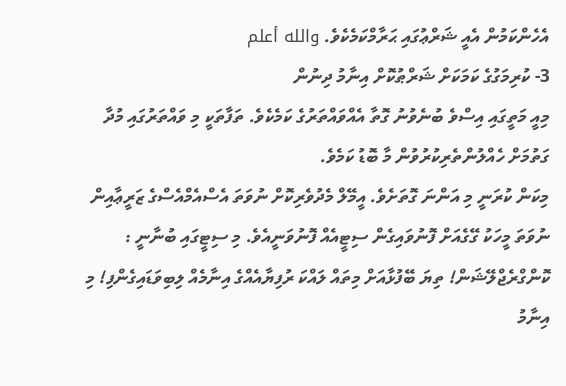އެހެންކަމުން އެއީ ޝަރްޢުގައި ޙަރާމްކަމެކެވެ. والله أعلم
3- ކުރިމަގުގެ ކަމަކަށް ޝަރްޠުކޮށް އިނާމު ދިނުން
މިއީ މަތީގައި އިސްވެ ބުނެވުނު ގޮތާ އެއްވައްތަރުގެ ކަމެކެވެ. ތަފާތަކީ މި ވައްތަރުގައި މުދާ ގަތުމަށް ހެއްލުންތެރިކުރުވުން މާ ބޮޑު ކަމެވެ.
މިކަން ކުރަނީ މި އަންނަ ގޮތަށެވެ. އީމޭލް މެދުވެރިކޮށް ނުވަތަ އެސްއެމްއެސްގެ ޒަރީޢާއިން ނުވަތަ މީހަކު ގޭގެއަށް ފޮނުވައިގެން ސިޓީއެއް ފޮނުވަނީއެވެ. މި ސިޓީގައި ބުނާނީ : ކޮންގްރެޖްލޭޝަން! ތިޔަ ބޭފުޅާއަށް މިތައް ލައްކަ ރުފިޔާއެއްގެ އިނާމެއް ލިބިވަޑައިގެންފި! މި އިނާމު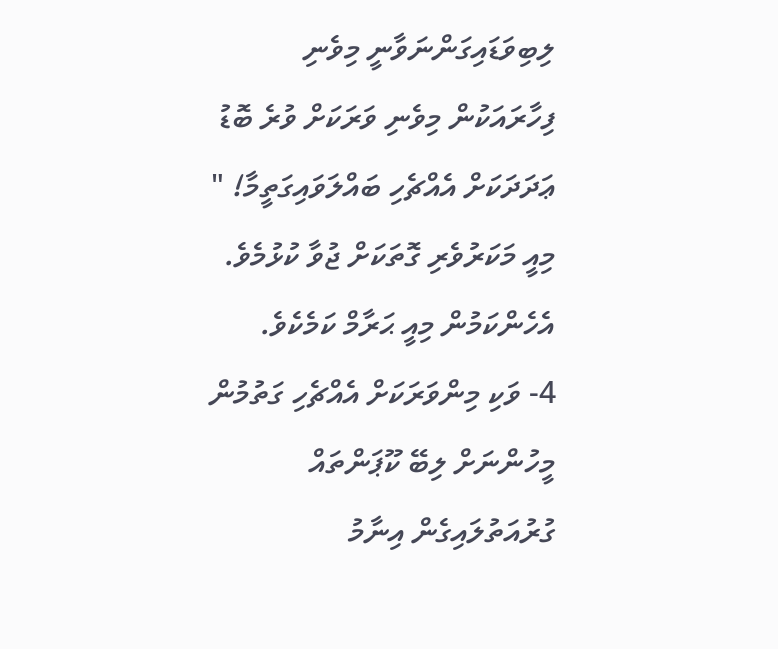ލިބިވަޑައިގަންނަވާނީ މިވެނި ފިހާރައަކުން މިވެނި ވަރަކަށް ވުރެ ބޮޑު ޢަދަދަކަށް އެއްޗެހި ބައްލަވައިގަތީމާ! "
މިއީ މަކަރުވެރި ގޮތަކަށް ޖުވާ ކުޅުމެވެ. އެހެންކަމުން މިއީ ޙަރާމް ކަމެކެވެ.
4- ވަކި މިންވަރަކަށް އެއްޗެހި ގަތުމުން މީހުންނަށް ލިބޭ ކޫޕަންތައް ގުރުއަތުލައިގެން އިނާމު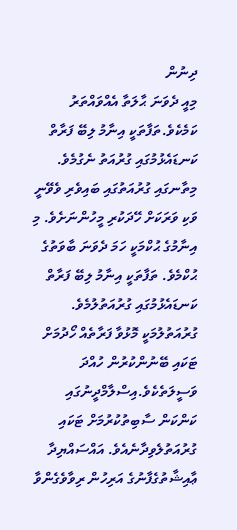ދިނުން
މިއީ ދެވަނަ ޙާލަތާ އެއްވައްތަރު ކަމެކެވެ.ތަފާތަކީ އިނާމު ލިބޭ ފަރާތް ކަނޑައެޅުމުގައި ގުރުއަތު ނެގުމެވެ. މިތާނގައި ގުރުއަތުގައި ބައިވެރި ވެވޭނީ ވަކި ވަރަކަށް ހޭދަކުރި މީހުންނަށެވެ. މި އިނާމުގެ ޙުކްމަކީ ހަމަ ދެވަނަ ބާވަތުގެ ޙުކްމެވެ. ތަފާތަކީ އިނާމު ލިބޭ ފަރާތް ކަނޑައެޅުމުގައި ގުރުއަތުލުމެވެ.
ގުރުއަތުލުމަކީ މޮޅުވާ ފަރާތެއް ހޯދުމަށް ޓަކައި ބޭނުންކުރުން ހުއްދަ ވަސީލަތެކެވެ.އިސްލާމްދީނުގައި ކަންކަން ސާބިތުކުރުމަށް ޓަކައި ގުރުއަތުލެވިދާނެއެވެ. އައްސައްޔިދާ ޢާއިޝާތުގެފާނުގެ އަރިހުން ރިވާވެގެންވާ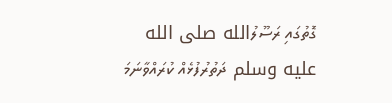ގޮތުގައި ރަސޫލުالله صلى الله عليه وسلم ދަތުރުފުޅެއް ކުރައްވާނަމަ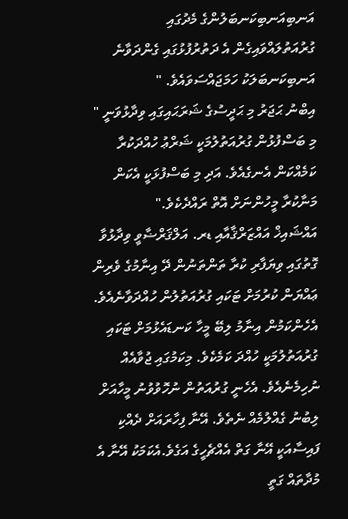އަނބިއަނބިކަނބަލުންގެ މެދުގައި ގުރުއަތުލައްވައިގެން އެ ދަތުރުފުޅުގައި ގެންދަވާނެ އަނބިކަނބަލަކު ހަމަޖައްސަވައެވެ. "
އިބްނު ޙަޖަރު މި ޙަދީސުގެ ޝަރަޙައިގައި ވިދާޅުވަނީ " މި ބަސްފުޅުން ގުރުއަތުލުމަކީ ޝަރްޢު ހުއްދަކުރާ ކަމެއްކަން އެނގެއެވެ. އަދި މި ބަސްފުޅަކީ އެކަން މަނާކުރާ މީހުންނަށް އޮތް ރައްދެކެވެ."
އައްޝައިޚް އައްޒަރްޤާއާއި ޑރ. އަލްޤަރްޟާވީ ވިދާޅުވާ ގޮތުގައި ވިޔަފާރި ކުރާ ތަންތަނުން ދޭ އިނާމުގެ ވެރިން ޢައްޔަން ކުރުމަށް ޓަކައި ގުރުއަތުލުން ހުއްދަވާނެއެވެ.
އެހެންކަމުން އިނާމު ލިބޭ މީހާ ކަނޑައެޅުމަށް ޓަކައި ގުރުއަތުލުމަކީ ހުއްދަ ކަމެކެވެ. މިކަމުގައި ޖުވާއެއް ނުހިމެނެއެވެ. އެހެނީ ގުރުއަތުން ނުހޮވުވުނު މީހާއަށް ލިބުނު ގެއްލުމެއް ނެތެވެ. އޭނާ ފިހާރައަށް ދެއްކި ފައިސާއަކީ އޭނާ ގަތް އެއްޗެހީގެ އަގެވެ.އެކަމަކު އޭނާ އެ މުދާތައް ގަތީ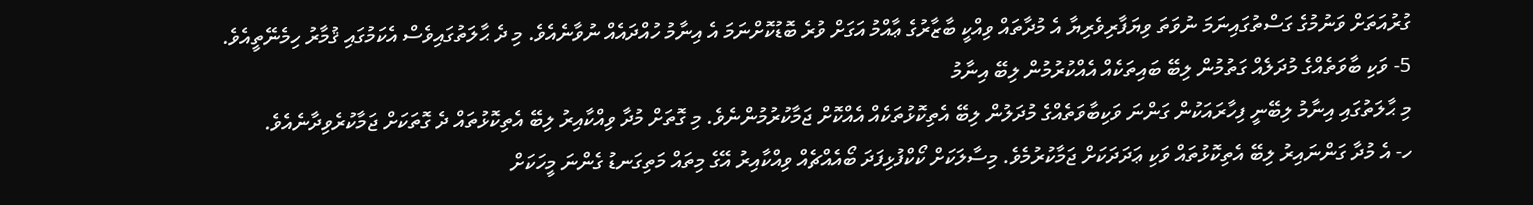ގުރުއަތަށް ވަނުމުގެ ގަސްތުގައިނަމަ ނުވަތަ ވިޔަފާރިވެރިޔާ އެ މުދާތައް ވިއްކީ ބާޒާރުގެ ޢާއްމު އަގަށް ވުރެ ބޮޑުކޮށްނަމަ އެ އިނާމު ހުއްދައެއް ނުވާނެއެވެ. މި ދެ ޙާލަތުގައިވެސް އެކަމުގައި ޤުމާރު ހިމެނޭތީއެވެ.
5- ވަކި ބާވަތެއްގެ މުދަލެއް ގަތުމުން ލިބޭ ބައިތަކެއް އެއްކުރުމުން ލިބޭ އިނާމު
މި ޙާލަތުގައި އިނާމު ލިބޭނީ ފިހާރައަކުން ގަންނަ ވަކިބާވަތެއްގެ މުދަލުން ލިބޭ އެތިކޮޅުތަކެއް އެއްކޮށް ޖަމާކުރުމުންނެވެ. މި ގޮތަށް މުދާ ވިއްކާއިރު ލިބޭ އެތިކޮޅުތައް ދެ ގޮތަކަށް ޖަމާކުރެވިދާނެއެވެ.
ހ- އެ މުދާ ގަންނައިރު ލިބޭ އެތިކޮޅުތައް ވަކި ޢަދަދަކަށް ޖަމާކުރުމެވެ. މިސާލަކަށް ކޯކްފުޅިފަދަ ބޯއެއްޗެއް ވިއްކާއިރު އޭގެ މިތައް މަތިގަނޑު ގެންނަ މީހަކަށް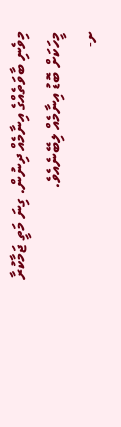މިވެނި ބާވަތެއްގެ އިނާމެއް ދިނުން. ގިނަ މަތީ ޖަމާކުރާ މީހަކަށް ބޮޑު އިނާމެއް ލިބޭނެއެވެ.
ށ-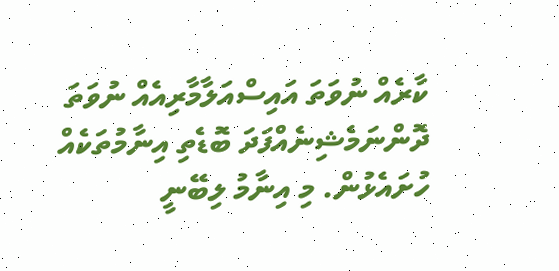ކާރެއް ނުވަތަ އައިސްއަލާމާރިއެއް ނުވަތަ ދޮންނަމެޝިނެއްފަދަ ބޮޑެތި އިނާމުތަކެއް ހުށައެޅުން. މި އިނާމު ލިބޭނީ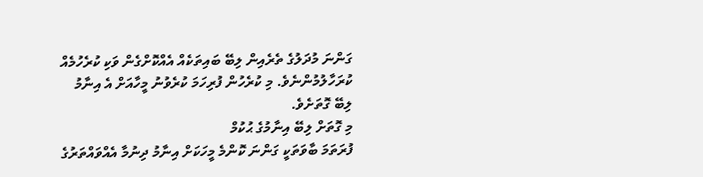ގަންނަ މުދަލުގެ ތެރެއިން ލިބޭ ބައިތަކެއް އެއްކޮށްގެން ވަކި ކުރެހުމެއް ކުރަހާލުމުންނެވެ. މި ކުރެހުން ފުރިހަމަ ކުރެވުނު މީހާއަށް އެ އިނާމު ލިބޭ ގޮތަށެވެ.
މި ގޮތަށް ލިބޭ އިނާމުގެ ޙުކުމް
ފުރަތަމަ ބާވަތަކީ ގަންނަ ކޮންމެ މީހަކަށް އިނާމު ދިނުމާ އެއްވައްތަރުގެ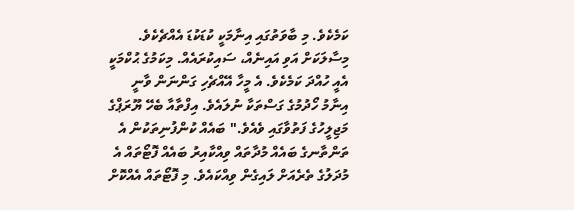ކަމެކެވެ. މި ބާވަތުގައި އިނާމަކީ ކުޑަކުޑަ އެއްޗެކެވެ. މިސާލަކަށް އަވި އައިނެއް، ސައިކުރައެއް. މިކަމުގެ ޙުކްމަކީ އެއީ ހުއްދަ ކަމެކެވެ. އެ މީހާ އޭއްޗެހި ގަންނަން ވާނީ އިނާމު ހޯދުމުގެ ގަސްތަކާ ނުލައެވެ. އިފްތާއާ ބެހޭ ޔޫރަޕްގެ މަޖިލީހުގެ ފަތުވާގައި ވެއެވެ." ބައެއް ކުންފުނިތަކުން އެ ތަންތާނގެ ބައެއް މުދާތައް ވިއްކާއިރު ބައެއް ފޮޓޯތައް އެ މުދަލުގެ ތެރެއަށް ލައިގެން ވިއްކައެވެ. މި ފޮޓޯތައް އެއްކޮށް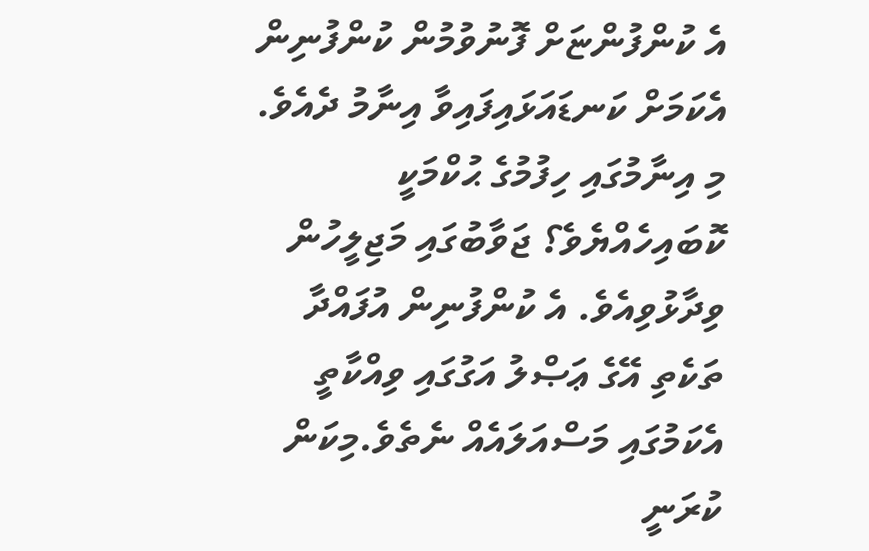އެ ކުންފުންޏަށް ފޮނުވުމުން ކުންފުނިން އެކަމަށް ކަނޑައަޅައިފައިވާ އިނާމު ދެއެވެ. މި އިނާމުގައި ހިފުމުގެ ޙުކްމަކީ ކޮބައިހެއްޔެވެ؟ ޖަވާބުގައި މަޖިލީހުން ވިދާޅުވިއެވެ. އެ ކުންފުނިން އުފައްދާ ތަކެތި އޭގެ ޢަޞްލު އަގުގައި ވިއްކާތީ އެކަމުގައި މަސްއަލައެއް ނެތެވެ.މިކަން ކުރަނީ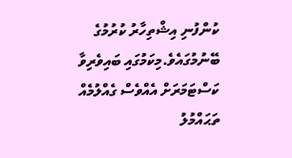ކުންފުނި އިޝްތިހާރު ކުރުމުގެ ބޭނުމުގައެވެ.މިކަމުގައި ބައިވެރިވާ ކަސްޓަމަރަށް އެއްވެސް ގެއްލުމެއް ތަޙައްމުލު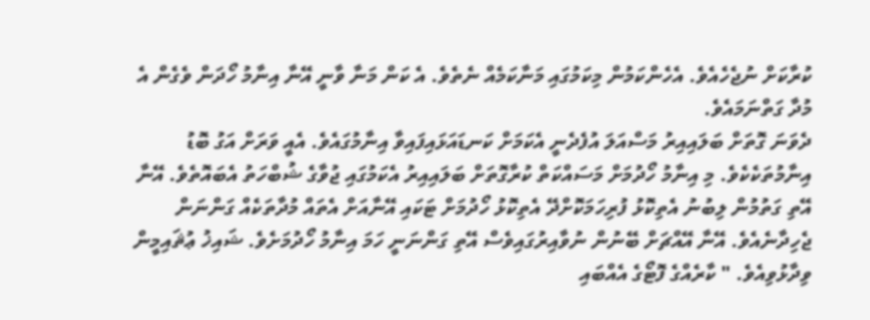ކުރާކަށް ނުޖެހެއެވެ. އެހެންކަމުން މިކަމުގައި މަނާކަމެއް ނެތެވެ. އެ ކަން މަނާ ވާނީ އޭނާ އިނާމު ހޯދަން ވެގެން އެ މުދާ ގަތްނަމައެވެ.
ދެވަނަ ގޮތަށް ބަލައިއިރު މަސްއަލަ އުފެދެނީ އެކަމަށް ކަނޑައަޅައިފައިވާ އިނާމުގައެވެ. އެއީ ވަރަށް އަގު ބޮޑު އިނާމުތަކެކެވެ. މި އިނާމު ހޯދުމަށް މަސައްކަތް ކުރާގޮތަށް ބަލައިއިރު އެކަމުގައި ޖުވާގެ ޝުބްހަތު އެބައޮތެވެ. އޭނާ އޭތި ގަތުމުން ލިބުނު އެތިކޮޅު ފުރިހަމަކޮށްދޭ އެތިކޮޅު ހޯދުމަށް ޓަކައި އޭނާއަށް އެތައް މުދާތަކެއް ގަންނަން ޖެހިދާނެއެވެ. އޭނާ އޭއްޗަށް ބޭނުން ނުވާއިރުގައިވެސް އޭތި ގަންނަނީ ހަމަ އިނާމު ހޯދުމަށެވެ. ޝައިޚު ޢުޘައިމީން ވިދާޅުވިއެވެ. " ކާރެއްގެ ފޮޓޯގެ އެއްބައި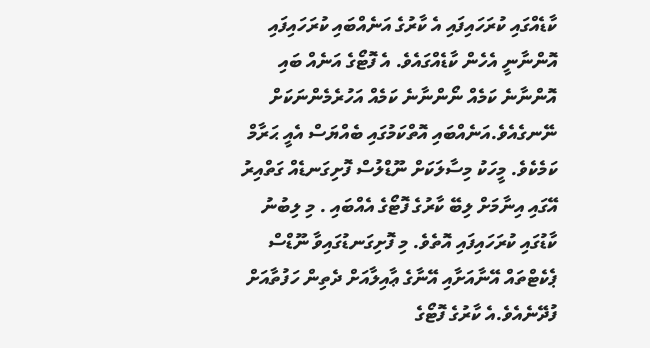ކާޑެއްގައި ކުރަހައިފައި އެ ކާރުގެ އަނެއްބައި ކުރަހައިފައި އޮންނާނީ އެހެން ކާޑެއްގައެވެ. އެ ފޮޓޯގެ އަނެއް ބައި އޮންނާނެ ކަމެއް ނޯންނާނެ ކަމެއް އަހުރެމެންނަކަށް ނޭނގެއެވެ.އަނެއްބައި އޮތްކަމުގައި ބެއްޔަސް އެއީ ޙަރާމް ކަމެކެވެ. މީހަކު މިސާލަކަށް ނޫޑްލުސް ފޮށިގަނޑެއް ގަތްއިރު އޭގައި އިނާމަށް ލިބޭ ކާރުގެ ފޮޓޯގެ އެއްބައި . މި ލިބުނު ކާޑުގައި ކުރަހައިފައި އޮތެވެ. މި ފޮށިގަނޑުގައިވާ ނޫޑްސް ޕެކެޓްތައް އޭނާއަށާއި އޭނާގެ ޢާއިލާއަށް ދެތިން ހަފުތާއަށް ފުދޭނެއެވެ.އެ ކާރުގެ ފޮޓޯގެ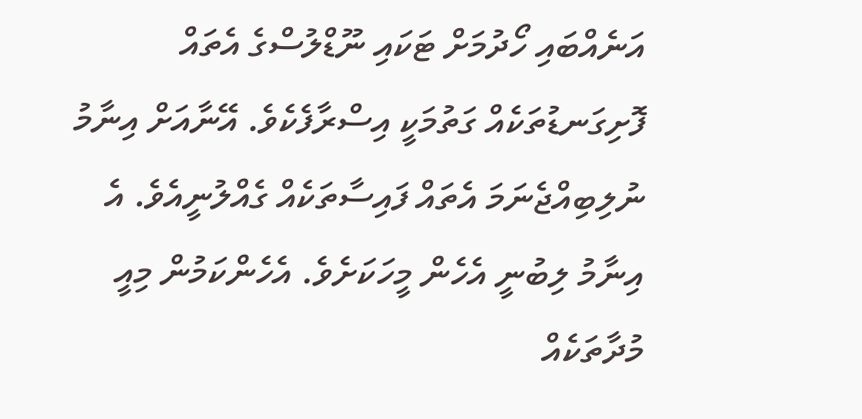އަނެއްބައި ހޯދުމަށް ޓަކައި ނޫޑްލުސްގެ އެތައް ފޮށިގަނޑުތަކެއް ގަތުމަކީ އިސްރާފެކެވެ. އޭނާއަށް އިނާމު ނުލިބިއްޖެނަމަ އެތައް ފައިސާތަކެއް ގެއްލުނީއެވެ. އެ އިނާމު ލިބުނީ އެހެން މީހަކަށެވެ. އެހެންކަމުން މިއީ މުދާތަކެއް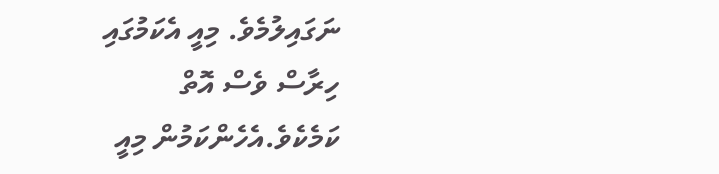ނަގައިލުމެވެ. މިއީ އެކަމުގައި ހިރާސް ވެސް އޮތް ކަމެކެވެ.އެހެންކަމުން މިއީ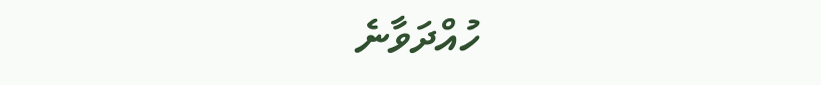ހުއްދަވާނެ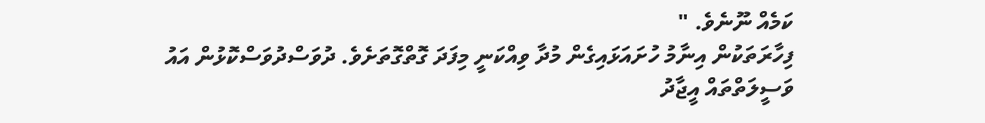ކަމެއް ނޫނެވެ. "
ފިހާރަތަކުން އިނާމު ހުށައަޅައިގެން މުދާ ވިއްކަނީ މިފަދަ ގޮތްގޮތަށެވެ. ދުވަސްދުވަސްކޮޅުން އައު ވަސީލަތްތައް އީޖާދު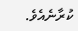ކުރާނެއެވެ.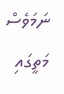ނަމަވެސް މަތީގައި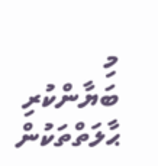މި ބަޔާންކުރި ޙާލަތްތަކުން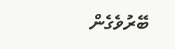ބޭރުވެގެން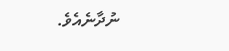ނުދާނެއެވެ.